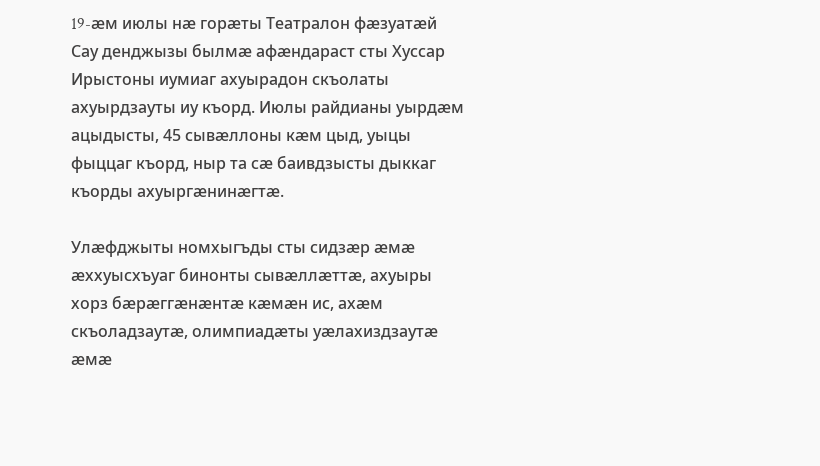19-æм июлы нæ горæты Театралон фæзуатæй Сау денджызы былмæ афæндараст сты Хуссар Ирыстоны иумиаг ахуырадон скъолаты ахуырдзауты иу къорд. Июлы райдианы уырдæм ацыдысты, 45 сывæллоны кæм цыд, уыцы фыццаг къорд, ныр та сæ баивдзысты дыккаг къорды ахуыргæнинæгтæ.

Улæфджыты номхыгъды сты сидзæр æмæ æххуысхъуаг бинонты сывæллæттæ, ахуыры хорз бæрæггæнæнтæ кæмæн ис, ахæм скъоладзаутæ, олимпиадæты уæлахиздзаутæ æмæ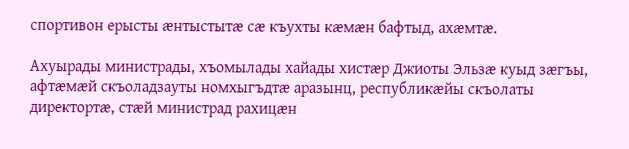спортивон ерысты æнтыстытæ сæ къухты кæмæн бафтыд, ахæмтæ.

Ахуырады министрады, хъомылады хайады хистæр Джиоты Эльзæ куыд зæгъы, афтæмæй скъоладзауты номхыгъдтæ аразынц, республикæйы скъолаты директортæ, стæй министрад рахицæн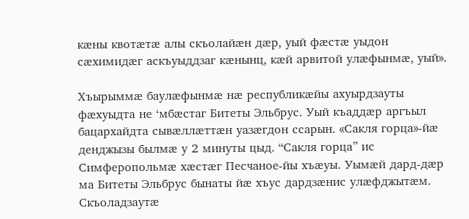кæны квотæтæ алы скъолайæн дæр, уый фæстæ уыдон сæхимидæг аскъуыддзаг кæнынц, кæй арвитой улæфынмæ, уый».

Хъырыммæ баулæфынмæ нæ республикæйы ахуырдзауты фæхуыдта не ‘мбæстаг Битеты Эльбрус. Уый къаддæр аргъыл бацархайдта сывæллæттæн уазæгдон ссарын. «Сакля горца»-йæ денджызы былмæ у 2 минуты цыд. “Сакля горца” ис Симферопольмæ хæстæг Песчаное-йы хъæуы. Уымæй дард-дæр ма Битеты Эльбрус бынаты йæ хъус дардзæнис улæфджытæм. Скъоладзаутæ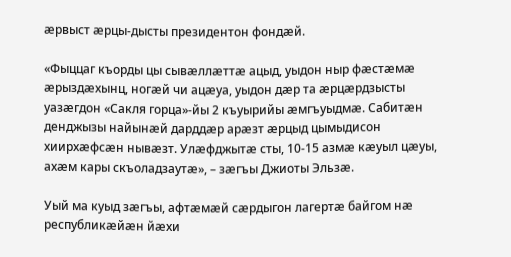æрвыст æрцы-дысты президентон фондæй.

«Фыццаг къорды цы сывæллæттæ ацыд, уыдон ныр фæстæмæ æрыздæхынц, ногæй чи ацæуа, уыдон дæр та æрцæрдзысты уазæгдон «Сакля горца»-йы 2 къуырийы æмгъуыдмæ. Сабитæн денджызы найынæй дарддæр арæзт æрцыд цымыдисон хиирхæфсæн нывæзт. Улæфджытæ сты, 10-15 азмæ кæуыл цæуы, ахæм кары скъоладзаутæ», – зæгъы Джиоты Эльзæ.

Уый ма куыд зæгъы, афтæмæй сæрдыгон лагертæ байгом нæ республикæйæн йæхи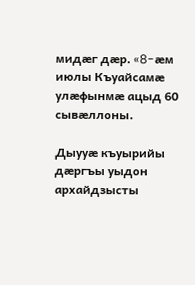мидæг дæр. «8-æм июлы Къуайсамæ улæфынмæ ацыд 60 сывæллоны.

Дыууæ къуырийы дæргъы уыдон архайдзысты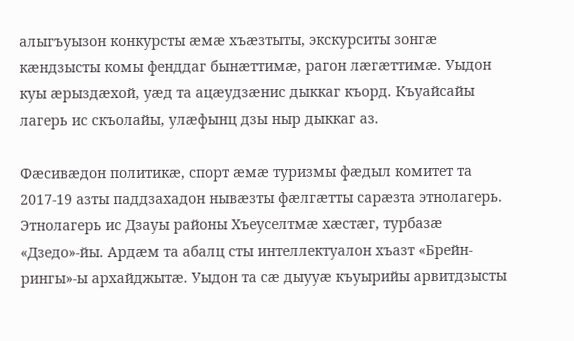алыгъуызон конкурсты æмæ хъæзтыты, экскурситы зонгæ кæндзысты комы фенддаг бынæттимæ, рагон лæгæттимæ. Уыдон куы æрыздæхой, уæд та ацæудзæнис дыккаг къорд. Къуайсайы лагерь ис скъолайы, улæфынц дзы ныр дыккаг аз.

Фæсивæдон политикæ, спорт æмæ туризмы фæдыл комитет та 2017-19 азты паддзахадон нывæзты фæлгæтты сарæзта этнолагерь. Этнолагерь ис Дзауы районы Хъеуселтмæ хæстæг, турбазæ «Дзедо»-йы. Ардæм та абалц сты интеллектуалон хъазт «Брейн-рингы»-ы архайджытæ. Уыдон та сæ дыууæ къуырийы арвитдзысты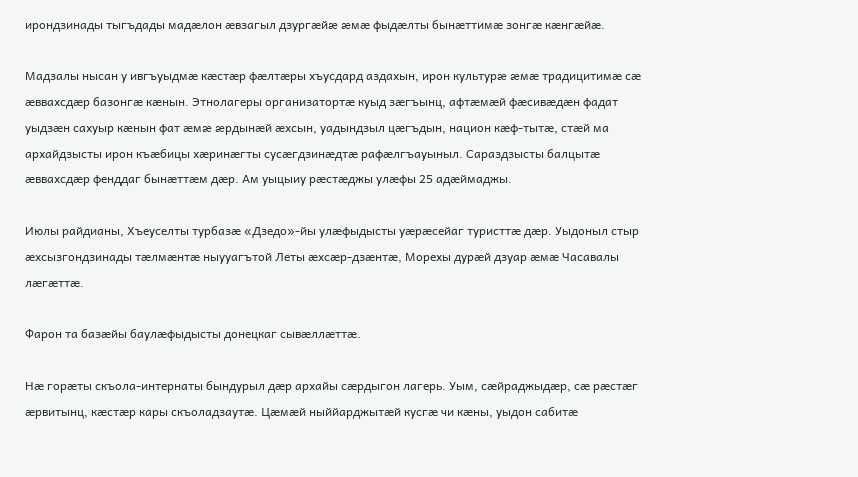ирондзинады тыгъдады мадæлон æвзагыл дзургæйæ æмæ фыдæлты бынæттимæ зонгæ кæнгæйæ.

Мадзалы нысан у ивгъуыдмæ кæстæр фæлтæры хъусдард аздахын, ирон культурæ æмæ традицитимæ сæ æввахсдæр базонгæ кæнын. Этнолагеры организатортæ куыд зæгъынц, афтæмæй фæсивæдæн фадат уыдзæн сахуыр кæнын фат æмæ æрдынæй æхсын, уадындзыл цæгъдын, национ кæф-тытæ, стæй ма архайдзысты ирон къæбицы хæринæгты сусæгдзинæдтæ рафæлгъауыныл. Сараздзысты балцытæ æввахсдæр фенддаг бынæттæм дæр. Ам уыцыиу рæстæджы улæфы 25 адæймаджы.

Июлы райдианы, Хъеуселты турбазæ «Дзедо»-йы улæфыдысты уæрæсейаг туристтæ дæр. Уыдоныл стыр æхсызгондзинады тæлмæнтæ ныууагътой Леты æхсæр-дзæнтæ, Морехы дурæй дзуар æмæ Часавалы лæгæттæ.

Фарон та базæйы баулæфыдысты донецкаг сывæллæттæ.

Нæ горæты скъола-интернаты бындурыл дæр архайы сæрдыгон лагерь. Уым, сæйраджыдæр, сæ рæстæг æрвитынц, кæстæр кары скъоладзаутæ. Цæмæй ныййарджытæй кусгæ чи кæны, уыдон сабитæ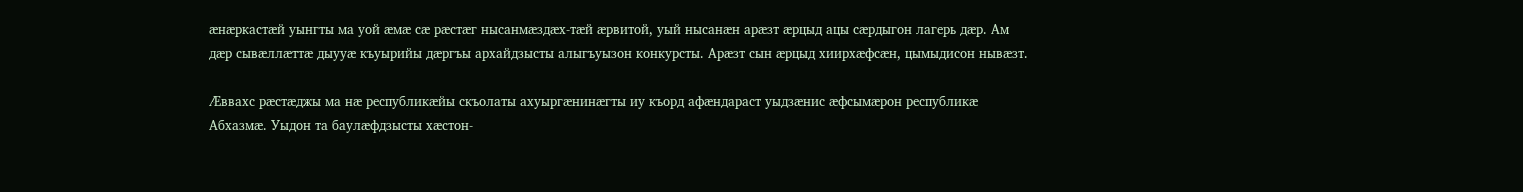æнæркастæй уынгты ма уой æмæ сæ рæстæг нысанмæздæх-тæй æрвитой, уый нысанæн арæзт æрцыд ацы сæрдыгон лагерь дæр. Ам дæр сывæллæттæ дыууæ къуырийы дæргъы архайдзысты алыгъуызон конкурсты. Арæзт сын æрцыд хиирхæфсæн, цымыдисон нывæзт.

Æввахс рæстæджы ма нæ республикæйы скъолаты ахуыргæнинæгты иу къорд афæндараст уыдзæнис æфсымæрон республикæ Абхазмæ. Уыдон та баулæфдзысты хæстон-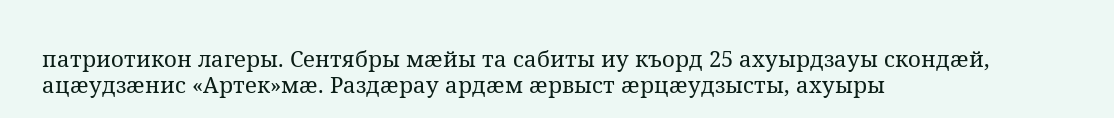патриотикон лагеры. Сентябры мæйы та сабиты иу къорд 25 ахуырдзауы скондæй, ацæудзæнис «Артек»мæ. Раздæрау ардæм æрвыст æрцæудзысты, ахуыры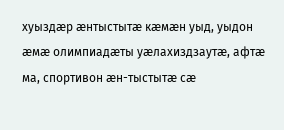хуыздæр æнтыстытæ кæмæн уыд, уыдон æмæ олимпиадæты уæлахиздзаутæ, афтæ ма, спортивон æн-тыстытæ сæ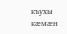къухы кæмæн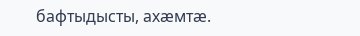бафтыдысты, ахæмтæ.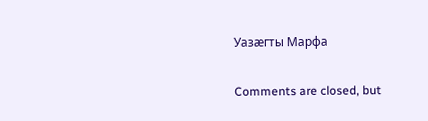Уазæгты Марфа

Comments are closed, but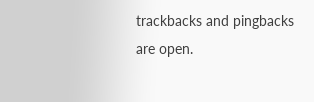trackbacks and pingbacks are open.